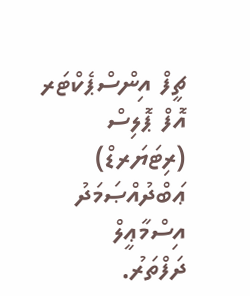ޗީފް އިންސްޕެކްޓަރ އޮފް ޕޮލިސް (ރިޓަޔަރޑް) ޢަބްދުއްޞަމަދު އިސްމާޢީލް
ދަފްތަރު.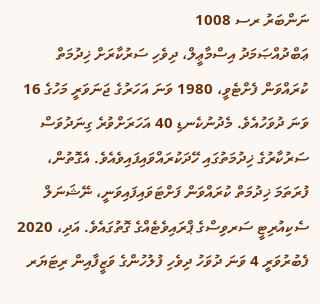ނަންބަރު ރސ 1008
ޢަބްދުއްޞަމަދު އިސްމާޢީލް، ދިވެހި ސަރުކާރަށް ޚިދުމަތް ކުރައްވަން ފެށްޓެވީ، 1980 ވަނަ އަހަރުގެ ޖަނަވަރީ މަހުގެ 16 ވަނަ ދުވަހުއެވެ. މެދުނުކެނޑި 40 އަހަރަށްވުރެ ގިނަދުވަސް ސަރުކާރުގެ ޚިދުމަތުގައި ހޭދަކުރައްވައިފައިވެއެވެ. އެގޮތުން، ފުރަތަމަ ޚިދުމަތް ކުރައްވަން ފަށްޓަވައިފައިވަނީ، ނޭޝަނަލް ސެކިއުރިޓީ ސަރވިސްގެ ޕްރައިވެޓެއްގެ ގޮތުގައެވެ. އަދި، 2020 ފެބުރުވަރީ 4 ވަނަ ދުވަހު ދިވެހި ފުލުހުންގެ ވަޒީފާއިން ރިޓަޔަރ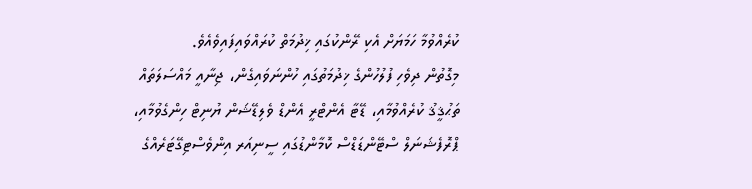ކުރެއްވުމާ ހަމަޔަށް އެކި ރޭންކުގައި ޚިދުމަތް ކުރައްވައިފައިވެއެވެ.
މިގޮތުން ދިވެހި ފުލުހުންގެ ޚިދުމަތުގައި ހުންނަވައިގެން، ޖިނާއީ މައްސަލަތައް ތަޙުޤީޤު ކުރެއްވުމާއި، ޑޭޓާ އެންޓްރީ އެންޑް ވެލިޑޭޝަން ޔުނިޓް ހިންގެވުމާއި، ޕްރޮފެޝަނަލް ސްޓޭންޑަޑްސް ކޮމާންޑުގައި ސީނިއަރ އިންވެސްޓިގޭޓަރެއްގެ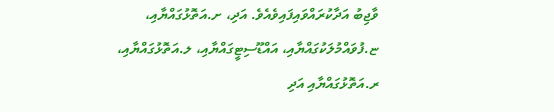ވާޖިބު އަދާކުރައްވައިފައިވެއެވެ. އަދި، ށ.އަތޮޅުގައްޔާއި، ޏ.ފުވައްމުލަކުގައްޔާއި، އައްޑޫސިޓީގައްޔާއި، ލ.އަތޮޅުގައްޔާއި، ރ.އަތޮޅުގައްޔާއި އަދި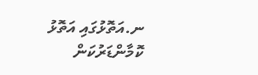ނ.އަތޮޅުގައި އަތޮޅު ކޮމާންޑަރުކަން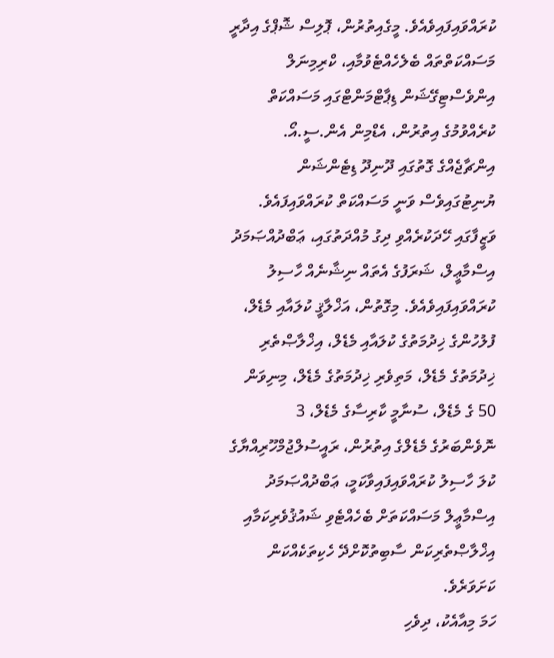ކުރައްވައިފައިވެއެވެ. މީގެއިތުރުން، ޕޮލިސް ޝޮޕްގެ އިދާރީ މަސައްކަތްތައް ބެލެހެއްޓެވުމާއި، ކްރިމިނަލް އިންވެސްޓިގޭޝަން ޑިޕާޓްމަންޓްގައި މަސައްކަތް ކުރެއްވުމުގެ އިތުރުން، އެޑްމިން އެން.ސީ.އޯ. އިންޗާޖެއްގެ ގޮތުގައި ދޫނިދޫ ޑިޓެންޝަން ޔުނިޓުގައިވެސް ވަނީ މަސައްކަތް ކުރައްވައިފައެވެ.
ވަޒީފާގައި ހޭދަކުރެއްވި ދިގު މުއްދަތުގައި، ޢަބްދުއްޞަމަދު އިސްމާޢީލް، ޝަރަފުގެ އެތައް ނިޝާނެއް ހާސިލު ކުރައްވައިފައިވެއެވެ. މިގޮތުން، އަޚްލާޤީ ކުލައާއި މެޑެލް، ފުލުހުންގެ ޚިދުމަތުގެ ކުލައާއި މެޑެލް، އިޚްލާޞްތެރި ޚިދުމަތުގެ މެޑެލް، މަތިވެރި ޚިދުމަތުގެ މެޑެލް، މިނިވަން 50 ގެ މެޑެލް، ސުނާމީ ކާރިސާގެ މެޑެލް، 3 ނޮވެންބަރުގެ މެޑެލްގެ އިތުރުން، ރައީސުލްޖުމްހޫރިއްޔާގެ ކުލަ ހާސިލު ކުރައްވައިފައިވާކަމީ، ޢަބްދުއްޞަމަދު އިސްމާޢީލް މަސައްކަތަށް ބެހެއްޓެވި ޝައުޤުވެރިކަމާއި އިޚްލާޞްތެރިކަން ސާބިތުކޮށްދޭ ހެކިތަކެއްކަން ކަށަވަރެވެ.
ހަމަ މިއާއެކު، ދިވެހި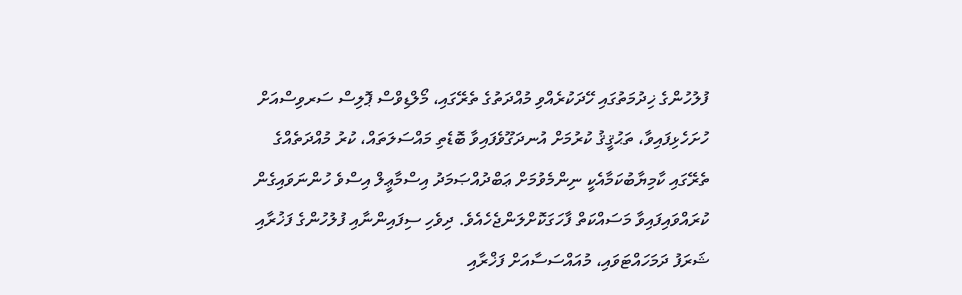ފުލުހުންގެ ޚިދުމަތުގައި ހޭދަކުރެއްވި މުއްދަތުގެ ތެރޭގައި، މޯލްޑިވްސް ޕޮލިސް ސަރވިސްއަށް ހުށަހެޅިފައިވާ، ތަޙުޤީޤު ކުރުމަށް އުނދަގޫވެފައިވާ ބޮޑެތި މައްސަލަތައް، ކުރު މުއްދަތެއްގެ ތެރޭގައި ކާމިޔާބުކަމާއެކީ ނިންމެވުމަށް ޢަބްދުއްޞަމަދު އިސްމާޢީލް އިސްވެ ހުންނަވައިގެން ކުރައްވައިފައިވާ މަސައްކަތް ފާހަގަކޮށްލަންޖެހެއެވެ. ދިވެހި ސިފައިންނާއި ފުލުހުންގެ ފަޚުރާއި ޝަރަފު ދަމަހައްޓަވައި، މުއައްސަސާއަށް ފަޚްރާއި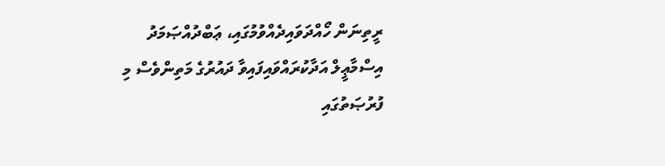ރީތިނަން ހޯއްދަވައިދެއްވުމުގައި، ޢަބްދުއްޞަމަދު އިސްމާޢީލް އަދާކުރައްވައިފައިވާ ދައުރުގެ މަތިންވެސް މި ފުރުޞަތުގައި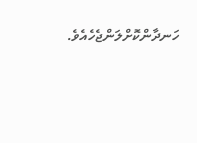ހަނދާންކޮށްލަންޖެހެއެވެ.